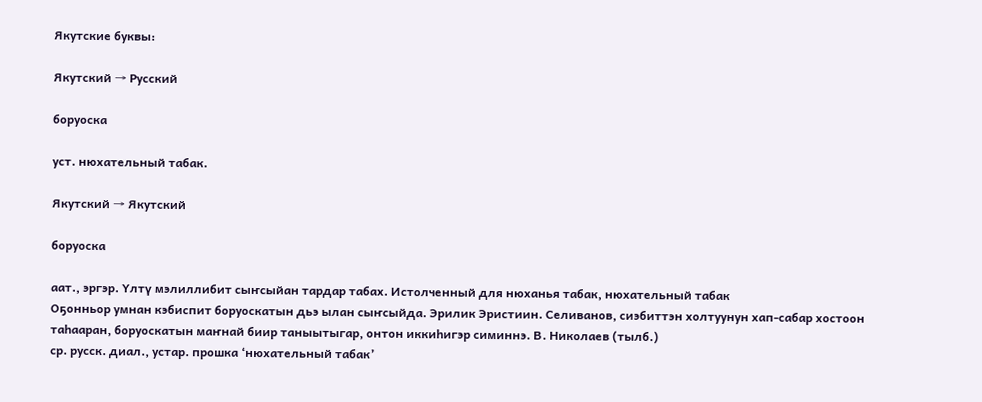Якутские буквы:

Якутский → Русский

боруоска

уст. нюхательный табак.

Якутский → Якутский

боруоска

аат., эргэр. Үлтү мэлиллибит сыҥсыйан тардар табах. Истолченный для нюханья табак, нюхательный табак
Оҕонньор умнан кэбиспит боруоскатын дьэ ылан сыҥсыйда. Эрилик Эристиин. Селиванов, сиэбиттэн холтуунун хап-сабар хостоон таһааран, боруоскатын маҥнай биир таныытыгар, онтон иккиһигэр симиннэ. В. Николаев (тылб.)
ср. русск. диал., устар. прошка ‘нюхательный табак’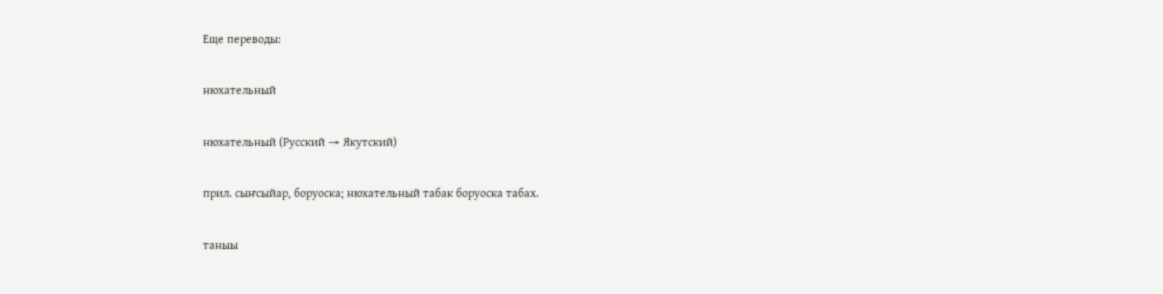Еще переводы:

нюхательный

нюхательный (Русский → Якутский)

прил. сыҥсыйар, боруоска; нюхательный табак боруоска табах.

таныы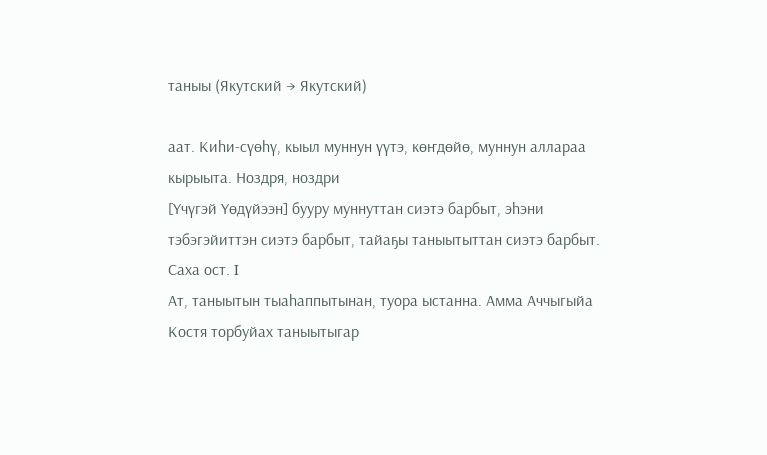таныы (Якутский → Якутский)

аат. Киһи-сүөһү, кыыл муннун үүтэ, көҥдөйө, муннун аллараа кырыыта. Ноздря, ноздри
[Үчүгэй Үөдүйээн] бууру муннуттан сиэтэ барбыт, эһэни тэбэгэйиттэн сиэтэ барбыт, тайаҕы таныытыттан сиэтэ барбыт. Саха ост. I
Ат, таныытын тыаһаппытынан, туора ыстанна. Амма Аччыгыйа
Костя торбуйах таныытыгар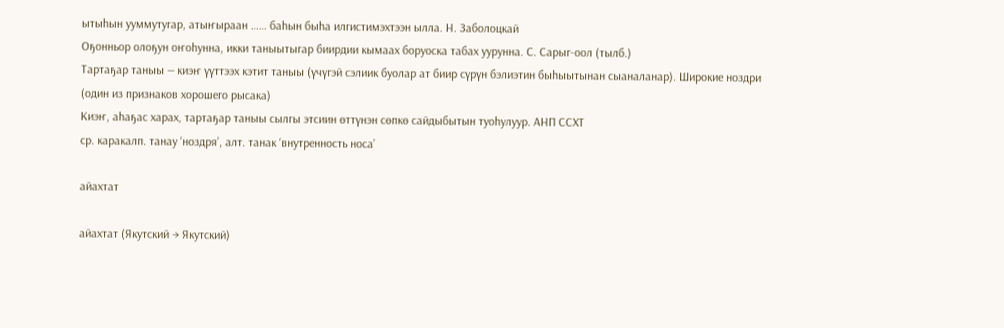ытыһын ууммутугар, атыҥыраан …… баһын быһа илгистимэхтээн ылла. Н. Заболоцкай
Оҕонньор олоҕун оҥоһунна, икки таныытыгар биирдии кымаах боруоска табах уурунна. С. Сарыг-оол (тылб.)
Тартаҕар таныы — киэҥ үүттээх кэтит таныы (үчүгэй сэлиик буолар ат биир сүрүн бэлиэтин быһыытынан сыаналанар). Широкие ноздри (один из признаков хорошего рысака)
Киэҥ, аһаҕас харах, тартаҕар таныы сылгы этсиин өттүнэн сөпкө сайдыбытын туоһулуур. АНП ССХТ
ср. каракалп. танау ‘ноздря’, алт. танак ‘внутренность носа’

айахтат

айахтат (Якутский → Якутский)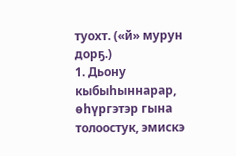туохт. («й» мурун дорҕ.)
1. Дьону кыбыһыннарар, өһүргэтэр гына толоостук, эмискэ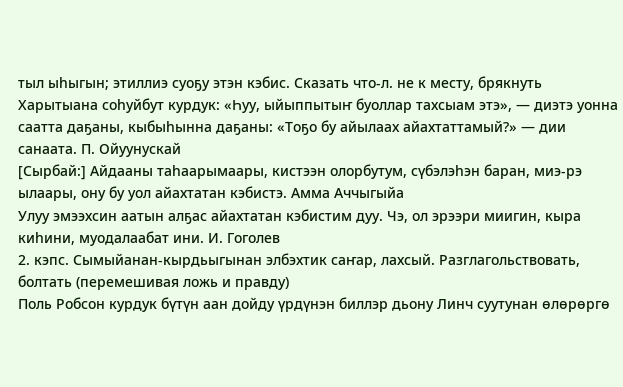тыл ыһыгын; этиллиэ суоҕу этэн кэбис. Сказать что-л. не к месту, брякнуть
Харытыана соһуйбут курдук: «Һуу, ыйыппытыҥ буоллар тахсыам этэ», — диэтэ уонна саатта даҕаны, кыбыһынна даҕаны: «Тоҕо бу айылаах айахтаттамый?» — дии санаата. П. Ойуунускай
[Сырбай:] Айдааны таһаарымаары, кистээн олорбутум, сүбэлэһэн баран, миэ-рэ ылаары, ону бу уол айахтатан кэбистэ. Амма Аччыгыйа
Улуу эмээхсин аатын алҕас айахтатан кэбистим дуу. Чэ, ол эрээри миигин, кыра киһини, муодалаабат ини. И. Гоголев
2. кэпс. Сымыйанан-кырдьыгынан элбэхтик саҥар, лахсый. Разглагольствовать, болтать (перемешивая ложь и правду)
Поль Робсон курдук бүтүн аан дойду үрдүнэн биллэр дьону Линч суутунан өлөрөргө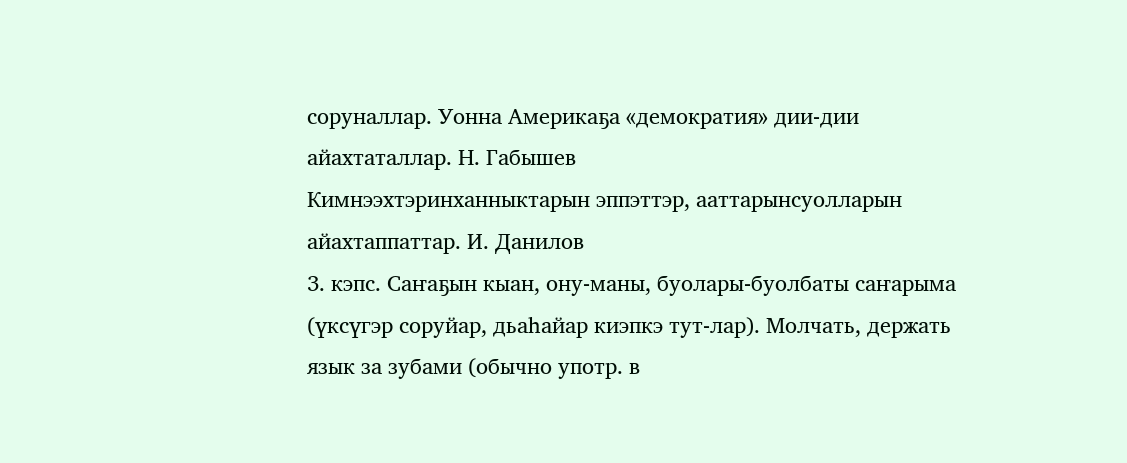соруналлар. Уонна Америкаҕа «демократия» дии-дии айахтаталлар. Н. Габышев
Кимнээхтэринханныктарын эппэттэр, ааттарынсуолларын айахтаппаттар. И. Данилов
3. кэпс. Саҥаҕын кыан, ону-маны, буолары-буолбаты саҥарыма (үксүгэр соруйар, дьаһайар киэпкэ тут-лар). Молчать, держать язык за зубами (обычно употр. в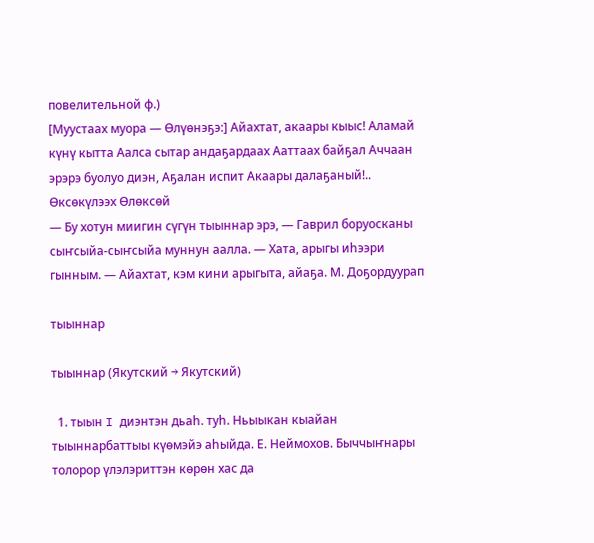повелительной ф.)
[Муустаах муора — Өлүөнэҕэ:] Айахтат, акаары кыыс! Аламай күнү кытта Аалса сытар андаҕардаах Ааттаах байҕал Аччаан эрэрэ буолуо диэн, Аҕалан испит Акаары далаҕаный!.. Өксөкүлээх Өлөксөй
— Бу хотун миигин сүгүн тыыннар эрэ, — Гаврил боруосканы сыҥсыйа-сыҥсыйа муннун аалла. — Хата, арыгы иһээри гынным. — Айахтат, кэм кини арыгыта, айаҕа. М. Доҕордуурап

тыыннар

тыыннар (Якутский → Якутский)

  1. тыын I диэнтэн дьаһ. туһ. Ньыыкан кыайан тыыннарбаттыы күөмэйэ аһыйда. Е. Неймохов. Быччыҥнары толорор үлэлэриттэн көрөн хас да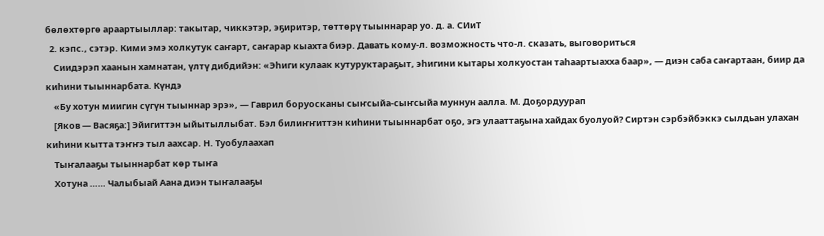бөлөхтөргө араартыыллар: такытар, чиккэтэр, эҕиритэр, төттөрү тыыннарар уо. д. а. СИиТ
  2. кэпс., сэтэр. Кими эмэ холкутук саҥарт, саҥарар кыахта биэр. Давать кому-л. возможность что-л. сказать, выговориться
    Сиидэрэп хаанын хамнатан, үлтү дибдийэн: «Эһиги кулаак кутуруктараҕыт, эһигини кытары холкуостан таһаартыахха баар», — диэн саба саҥартаан, биир да киһини тыыннарбата. Күндэ
    «Бу хотун миигин сүгүн тыыннар эрэ», — Гаврил боруосканы сыҥсыйа-сыҥсыйа муннун аалла. М. Доҕордуурап
    [Яков — Васяҕа:] Эйигиттэн ыйытыллыбат. Бэл билиҥҥиттэн киһини тыыннарбат оҕо, эгэ улааттаҕына хайдах буолуой? Сиртэн сэрбэйбэккэ сылдьан улахан киһини кытта тэҥҥэ тыл аахсар. Н. Туобулаахап
    Тыҥалааҕы тыыннарбат көр тыҥа
    Хотуна …… Чалыбыай Аана диэн тыҥалааҕы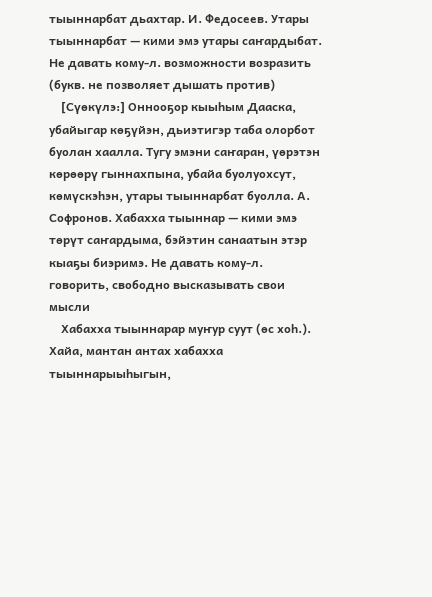тыыннарбат дьахтар. И. Федосеев. Утары тыыннарбат — кими эмэ утары саҥардыбат. Не давать кому-л. возможности возразить (букв. не позволяет дышать против)
    [Сүөкүлэ:] Оннооҕор кыыһым Дааска, убайыгар көҕүйэн, дьиэтигэр таба олорбот буолан хаалла. Тугу эмэни саҥаран, үөрэтэн көрөөрү гыннахпына, убайа буолуохсут, көмүскэһэн, утары тыыннарбат буолла. А. Софронов. Хабахха тыыннар — кими эмэ төрүт саҥардыма, бэйэтин санаатын этэр кыаҕы биэримэ. Не давать кому-л. говорить, свободно высказывать свои мысли
    Хабахха тыыннарар муҥур суут (өс хоһ.). Хайа, мантан антах хабахха тыыннарыыһыгын,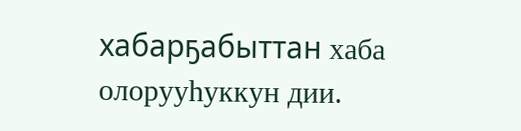хабарҕабыттан хаба олорууһуккун дии.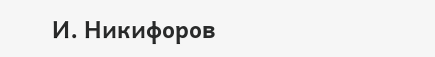И. Никифоров